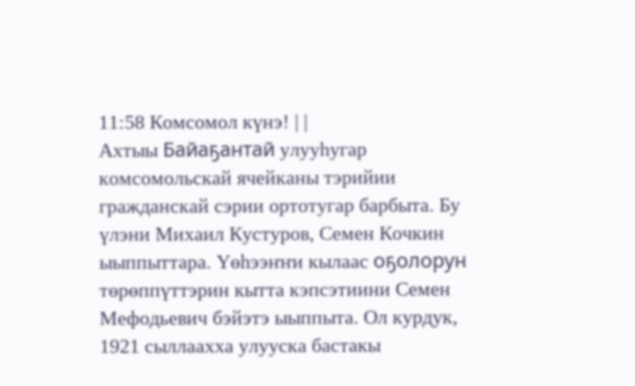11:58 Комсомол күнэ! | |
Ахтыы Байаҕантай улууһугар комсомольскай ячейканы тэрийии гражданскай сэрии ортотугар барбыта. Бу үлэни Михаил Кустуров, Семен Кочкин ыыппыттара. Үөһээҥҥи кылаас оҕолорун төрөппүттэрин кытта кэпсэтиини Семен Мефодьевич бэйэтэ ыыппыта. Ол курдук, 1921 сыллаахха улууска бастакы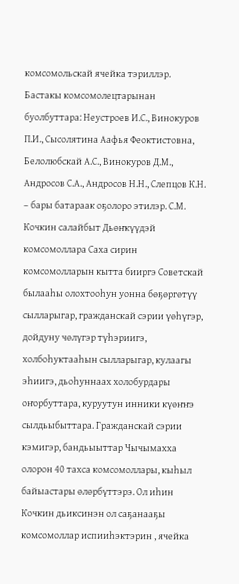комсомольскай ячейка тэриллэр. Бастакы комсомолецтарынан буолбуттара: Неустроев И.С., Винокуров П.И., Сысолятина Аафья Феоктистовна, Белолюбскай А.С., Винокуров Д.М., Андросов С.А., Андросов Н.Н., Слепцов К.Н. – бары батараак оҕолоро этилэр. С.М. Кочкин салайбыт Дьөҥкүүдэй комсомоллара Саха сирин комсомолларын кытта бииргэ Советскай былааһы олохтооһун уонна бөҕөргөтүү сылларыгар, гражданскай сэрии үөһүгэр, дойдуну чөлүгэр түһэриигэ, холбоһуктааһын сылларыгар, кулаагы эһиигэ, дьоһуннаах холобурдары оҥорбуттара, куруутун инники күөҥҥэ сылдьыбыттара. Гражданскай сэрии кэмигэр, бандьыыттар Чычымахха олорон 40 тахса комсомоллары, кыһыл байыастары өлөрбүттэрэ. Ол иһин Кочкин дьиксинэн ол саҕанааҕы комсомоллар испииһэктэрин , ячейка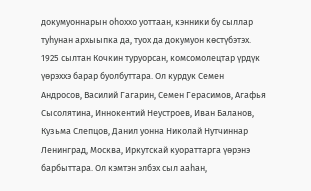докумуоннарын оһоххо уоттаан, кэнники бу сыллар туһунан архыыпка да, туох да докумуон көстүбэтэх. 1925 сылтан Кочкин туруорсан, комсомолецтар үрдүк үөрэххэ барар буолбуттара. Ол курдук Семен Андросов, Василий Гагарин, Семен Герасимов, Агафья Сысолятина, Иннокентий Неустроев, Иван Баланов, Кузьма Слепцов, Данил уонна Николай Нутчиннар Ленинград, Москва, Иркутскай куораттарга үөрэнэ барбыттара. Ол кэмтэн элбэх сыл ааһан,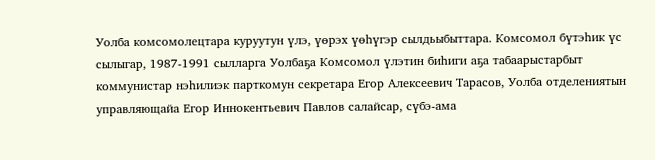Уолба комсомолецтара куруутун үлэ, үөрэх үөһүгэр сылдьыбыттара. Комсомол бүтэһик үс сылыгар, 1987-1991 cылларга Уолбаҕа Комсомол үлэтин биһиги аҕа табаарыстарбыт коммунистар нэһилиэк парткомун секретара Егор Алексеевич Тарасов, Уолба отделениятын управляющайа Егор Иннокентьевич Павлов салайсар, сүбэ-ама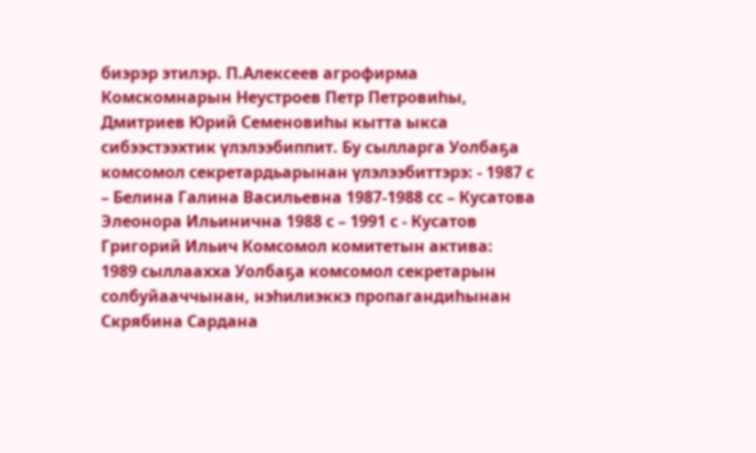биэрэр этилэр. П.Алексеев агрофирма Комскомнарын Неустроев Петр Петровиһы, Дмитриев Юрий Семеновиһы кытта ыкса сибээстээхтик үлэлээбиппит. Бу сылларга Уолбаҕа комсомол секретардьарынан үлэлээбиттэрэ: - 1987 с – Белина Галина Васильевна 1987-1988 сс – Кусатова Элеонора Ильинична 1988 с – 1991 с - Кусатов Григорий Ильич Комсомол комитетын актива:
1989 сыллаахха Уолбаҕа комсомол секретарын солбуйааччынан, нэһилиэккэ пропагандиһынан Скрябина Сардана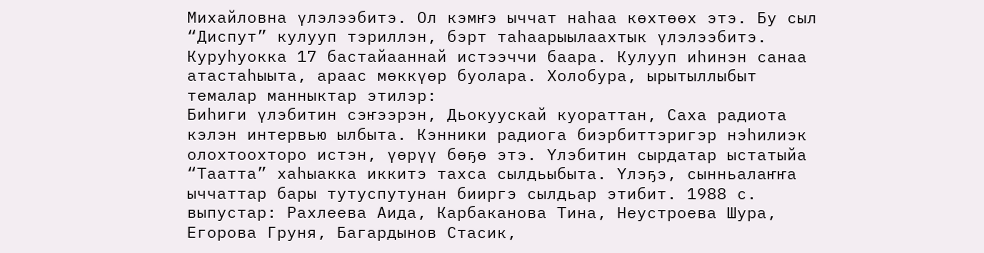Михайловна үлэлээбитэ. Ол кэмҥэ ыччат наһаа көхтөөх этэ. Бу сыл “Диспут” кулууп тэриллэн, бэрт таһаарыылаахтык үлэлээбитэ. Куруһуокка 17 бастайааннай истээччи баара. Кулууп иһинэн санаа атастаһыыта, араас мөккүөр буолара. Холобура, ырытыллыбыт темалар манныктар этилэр:
Биһиги үлэбитин сэҥээрэн, Дьокуускай куораттан, Саха радиота кэлэн интервью ылбыта. Кэнники радиога биэрбиттэригэр нэһилиэк олохтоохторо истэн, үөрүү бөҕө этэ. Үлэбитин сырдатар ыстатыйа “Таатта” хаһыакка иккитэ тахса сылдьыбыта. Үлэҕэ, сынньалаҥҥа ыччаттар бары тутуспутунан бииргэ сылдьар этибит. 1988 с. выпустар: Рахлеева Аида, Карбаканова Тина, Неустроева Шура, Егорова Груня, Багардынов Стасик,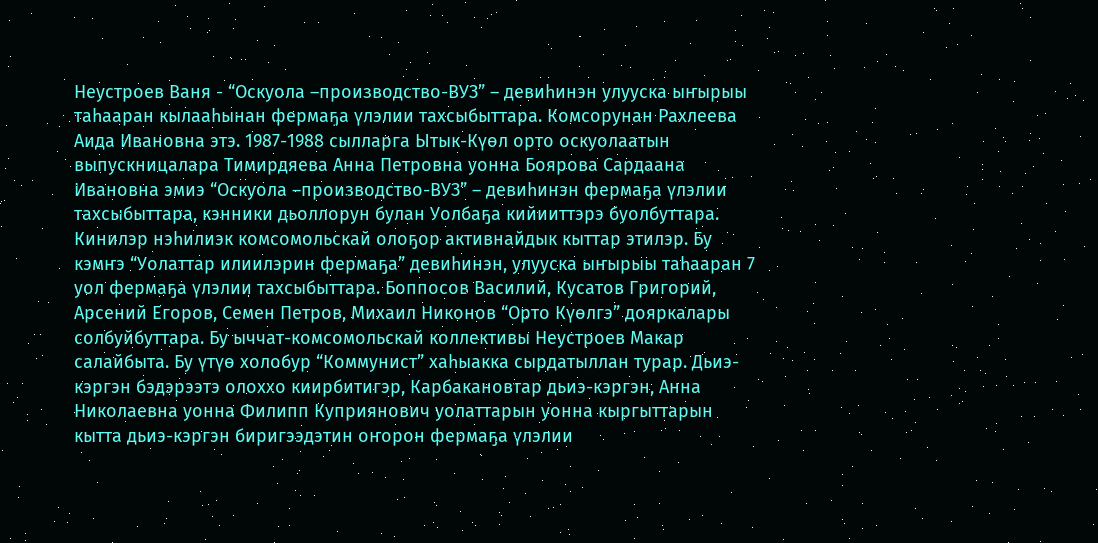Неустроев Ваня - “Оскуола –производство-ВУЗ” – девиһинэн улууска ыҥырыы таһааран кылааһынан фермаҕа үлэлии тахсыбыттара. Комсорунан Рахлеева Аида Ивановна этэ. 1987-1988 сылларга Ытык-Күөл орто оскуолаатын выпускницалара Тимирдяева Анна Петровна уонна Боярова Сардаана Ивановна эмиэ “Оскуола –производство-ВУЗ” – девиһинэн фермаҕа үлэлии тахсыбыттара, кэнники дьоллорун булан Уолбаҕа кийииттэрэ буолбуттара. Кинилэр нэһилиэк комсомольскай олоҕор активнайдык кыттар этилэр. Бу кэмҥэ “Уолаттар илиилэрин фермаҕа” девиһинэн, улууска ыҥырыы таһааран 7 уол фермаҕа үлэлии тахсыбыттара. Боппосов Василий, Кусатов Григорий, Арсений Егоров, Семен Петров, Михаил Никонов “Орто Күөлгэ” дояркалары солбуйбуттара. Бу ыччат-комсомольскай коллективы Неустроев Макар салайбыта. Бу үтүө холобур “Коммунист” хаһыакка сырдатыллан турар. Дьиэ-кэргэн бэдэрээтэ олоххо киирбитигэр, Карбакановтар дьиэ-кэргэн, Анна Николаевна уонна Филипп Куприянович уолаттарын уонна кыргыттарын кытта дьиэ-кэргэн биригээдэтин оҥорон фермаҕа үлэлии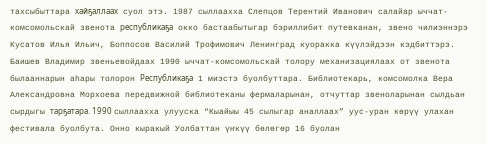тахсыбыттара хайҕаллаах суол этэ. 1987 сыллаахха Слепцов Терентий Иванович салайар ыччат-комсомольскай звенота республикаҕа окко бастаабытыгар бэриллибит путевканан, звено чилиэннэрэ Кусатов Илья Ильич, Боппосов Василий Трофимович Ленинград куоракка күүлэйдээн кэдбиттэрэ. Баишев Владимир звеньевойдаах 1990 ыччат-комсомольскай толору механизациялаах от звенота былааннарын аһары толорон Республикаҕа 1 миэстэ буолбуттара. Библиотекарь, комсомолка Вера Александровна Морхоева передвижной библиотеканы фермаларынан, отчуттар звеноларынан сылдьан сырдыгы тарҕатара. 1990 сыллаахха улууска “Кыайыы 45 сылыгар аналлаах” уус-уран көрүү улахан фестивала буолбута. Онно кыракый Уолбаттан үҥкүү бөлөгөр 16 буолан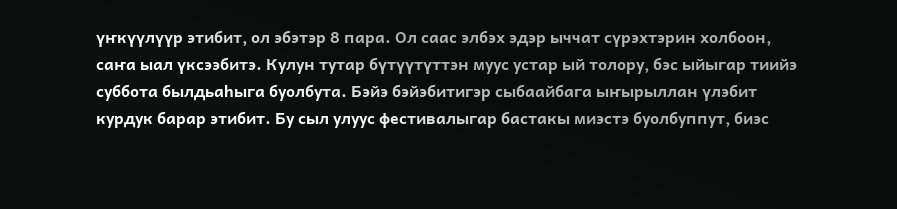үҥкүүлүүр этибит, ол эбэтэр 8 пара. Ол саас элбэх эдэр ыччат сүрэхтэрин холбоон, саҥа ыал үксээбитэ. Кулун тутар бүтүүтүттэн муус устар ый толору, бэс ыйыгар тиийэ суббота былдьаһыга буолбута. Бэйэ бэйэбитигэр сыбаайбага ыҥырыллан үлэбит курдук барар этибит. Бу сыл улуус фестивалыгар бастакы миэстэ буолбуппут, биэс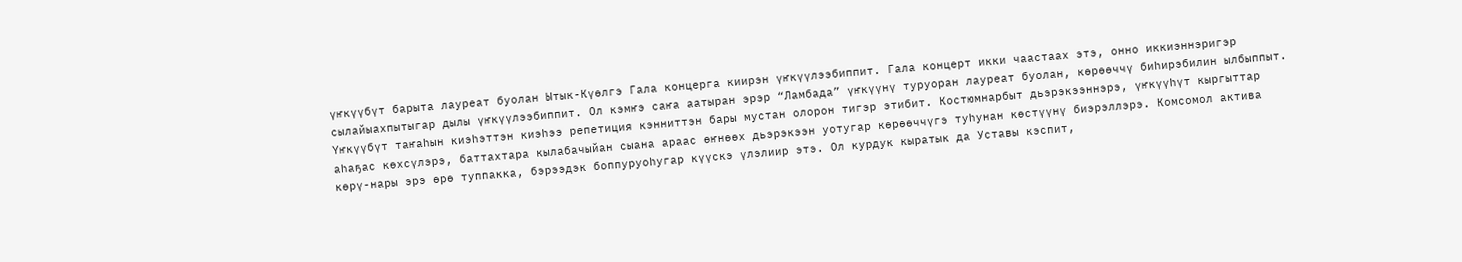үҥкүүбүт барыта лауреат буолан Ытык-Күөлгэ Гала концерга киирэн үҥкүүлээбиппит. Гала концерт икки чаастаах этэ, онно иккиэннэригэр сылайыахпытыгар дылы үҥкүүлээбиппит. Ол кэмҥэ саҥа аатыран эрэр “Ламбада” үҥкүүнү туруоран лауреат буолан, көрөөччү биһирэбилин ылбыппыт. Үҥкүүбүт таҥаһын киэһэттэн киэһээ репетиция кэнниттэн бары мустан олорон тигэр этибит. Костюмнарбыт дьэрэкээннэрэ, үҥкүүһүт кыргыттар аһаҕас көхсүлэрэ, баттахтара кылабачыйан сыана араас өҥнөөх дьэрэкээн уотугар көрөөччүгэ туһунан көстүүнү биэрэллэрэ. Комсомол актива көрү-нары эрэ өрө туппакка, бэрээдэк боппуруоһугар күүскэ үлэлиир этэ. Ол курдук кыратык да Уставы кэспит,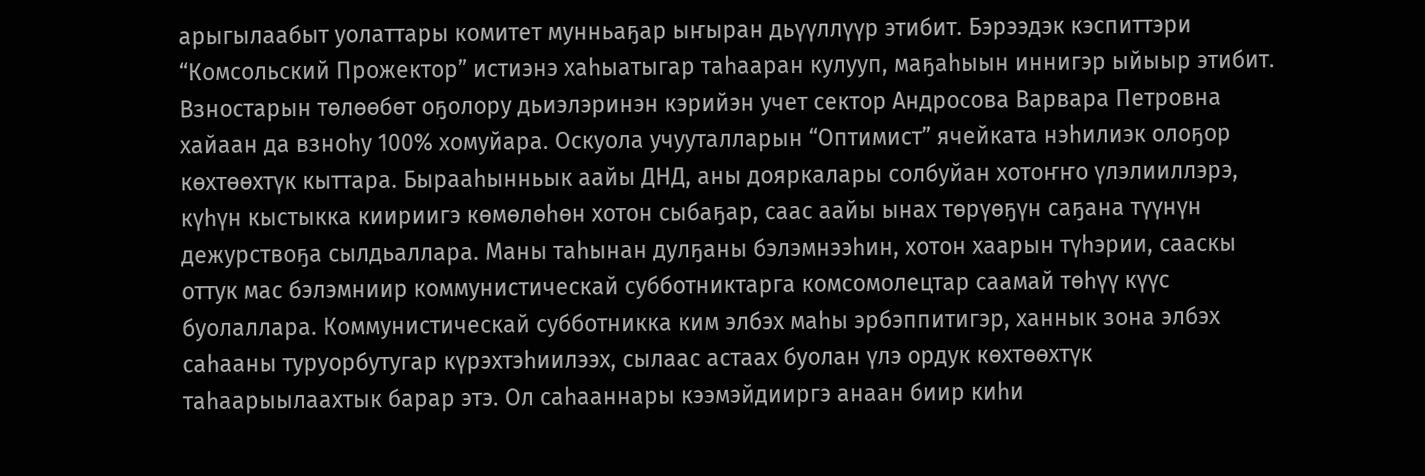арыгылаабыт уолаттары комитет мунньаҕар ыҥыран дьүүллүүр этибит. Бэрээдэк кэспиттэри “Комсольский Прожектор” истиэнэ хаһыатыгар таһааран кулууп, маҕаһыын иннигэр ыйыыр этибит. Взностарын төлөөбөт оҕолору дьиэлэринэн кэрийэн учет сектор Андросова Варвара Петровна хайаан да взноһу 100% хомуйара. Оскуола учууталларын “Оптимист” ячейката нэһилиэк олоҕор көхтөөхтүк кыттара. Бырааһынньык аайы ДНД, аны дояркалары солбуйан хотоҥҥо үлэлииллэрэ, күһүн кыстыкка киириигэ көмөлөһөн хотон сыбаҕар, саас аайы ынах төрүөҕүн саҕана түүнүн дежурствоҕа сылдьаллара. Маны таһынан дулҕаны бэлэмнээһин, хотон хаарын түһэрии, сааскы оттук мас бэлэмниир коммунистическай субботниктарга комсомолецтар саамай төһүү күүс буолаллара. Коммунистическай субботникка ким элбэх маһы эрбэппитигэр, ханнык зона элбэх саһааны туруорбутугар күрэхтэһиилээх, сылаас астаах буолан үлэ ордук көхтөөхтүк таһаарыылаахтык барар этэ. Ол саһааннары кээмэйдииргэ анаан биир киһи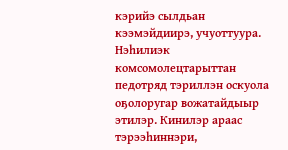кэрийэ сылдьан кээмэйдиирэ, учуоттуура. Нэһилиэк комсомолецтарыттан педотряд тэриллэн оскуола оҕолоругар вожатайдыыр этилэр. Кинилэр араас тэрээһиннэри,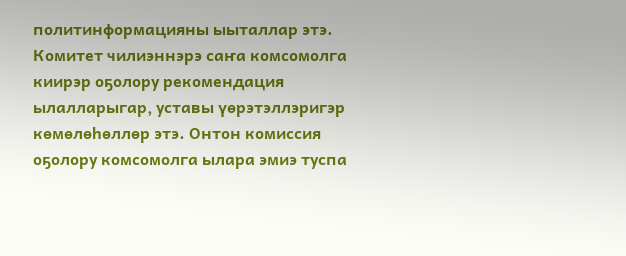политинформацияны ыыталлар этэ. Комитет чилиэннэрэ саҥа комсомолга киирэр оҕолору рекомендация ылалларыгар, уставы үөрэтэллэригэр көмөлөһөллөр этэ. Онтон комиссия оҕолору комсомолга ылара эмиэ туспа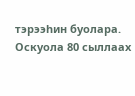тэрээһин буолара. Оскуола 80 сыллаах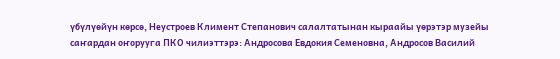үбүлүөйүн көрсө, Неустроев Климент Степанович салалтатынан кыраайы үөрэтэр музейы саҥардан оҥорууга ПКО чилиэттэрэ: Андросова Евдокия Семеновна, Андросов Василий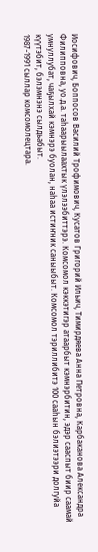Иосифович, Боппосов Василий Трофимович, Кусатов Григорий Ильич, Тимирдяева Анна Петровна, Карбаканова Александра Филипповна, уо.д.а. таһаарыылаахтык үлэлээбиттэрэ. Комсомол кэккэтигэр атаарбыт кэмнэрбитин, эдэр сааспыт биир саамай умнуллубат, чаҕылхай кэмнэрэ буолан, наһаа истиҥник саныыбыт. Комсомол тэриллибитэ 100 сааһын бэлиэтээри долгуйа күүтэбит, бэлэмнэнэ сылдьабыт.
1987-1991 сыллар комсомолецтара.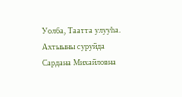Уолба, Таатта улууһа. Ахтыыны суруйда Сардана Михайловна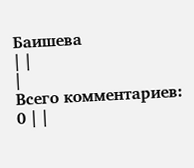Баишева
| |
|
Всего комментариев: 0 | |